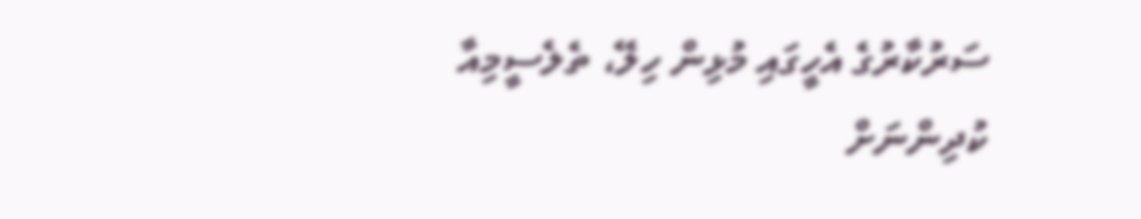ސަރުކާރުގެ އެހީގައި މުޅިން ހިލޭ، ތެލެސީމިއާ ކުދިންނަށް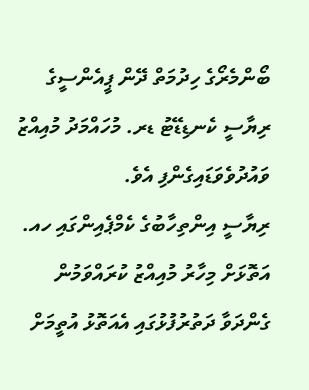ބޯންމެރޯގެ ހިދުމަތް ދޭން ޕީއެންސީގެ ރިޔާސީ ކެނޑިޑޭޓު ޑރ. މުހައްމަދު މުއިއްޒު ވައުދުވެވަޑައިގެންފި އެވެ.
ރިޔާސީ އިންތިހާބުގެ ކެމްޕެއިންގައި ހއ. އަތޮޅަށް މިހާރު މުއިއްޒު ކުރައްވަމުން ގެންދަވާ ދަތުރުފުޅުގައި އެއަތޮޅު އުތީމަށް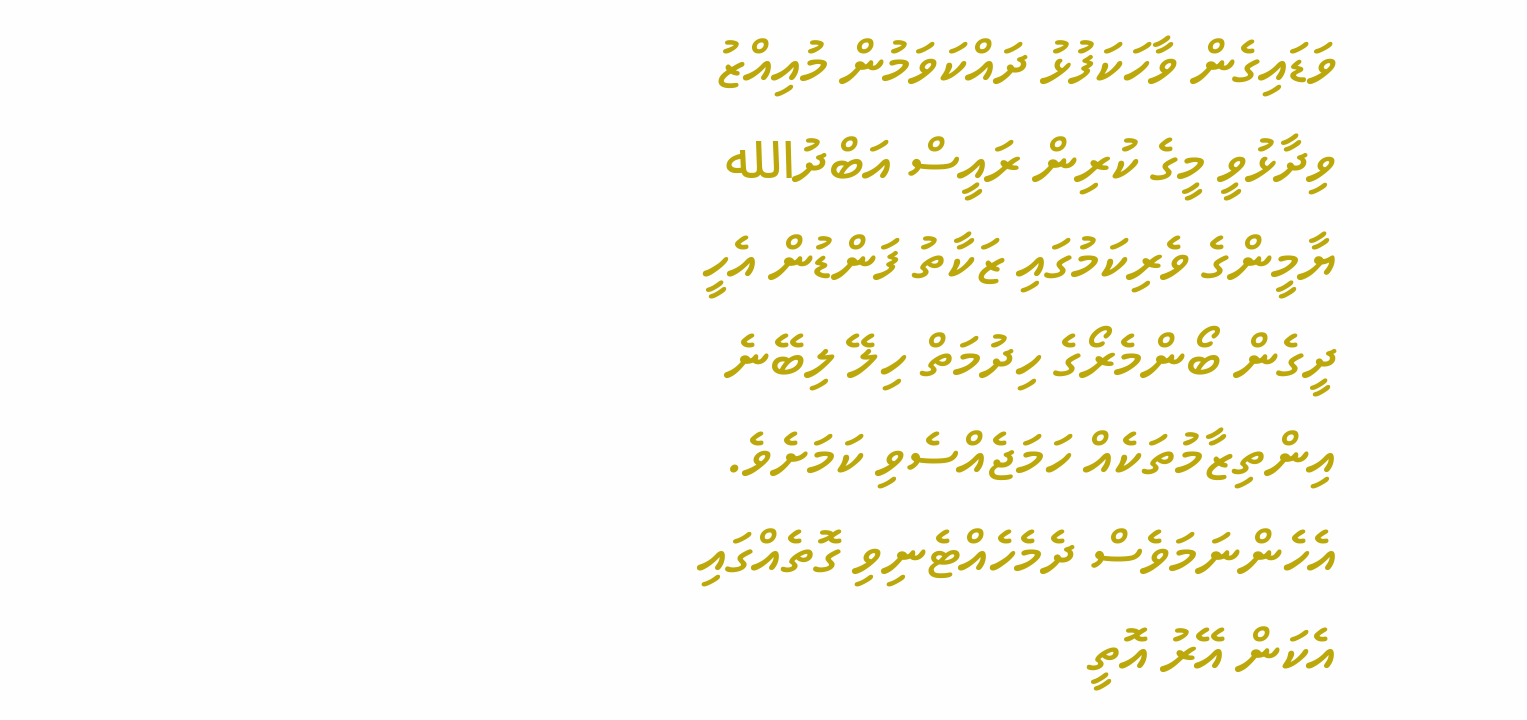ވަޑައިގެން ވާހަކަފުޅު ދައްކަވަމުން މުއިއްޒު ވިދާޅުވީ މީގެ ކުރިން ރައީސް އަބްދުالله ޔާމީންގެ ވެރިކަމުގައި ޒަކާތު ފަންޑުން އެހީ ދީގެން ބޯންމެރޯގެ ހިދުމަތް ހިލޭ ލިބޭނެ އިންތިޒާމުތަކެއް ހަމަޖެއްސެވި ކަމަށެވެ. އެހެންނަމަވެސް ދެމެހެއްޓެނިވި ގޮތެއްގައި އެކަން އޭރު އޮތީ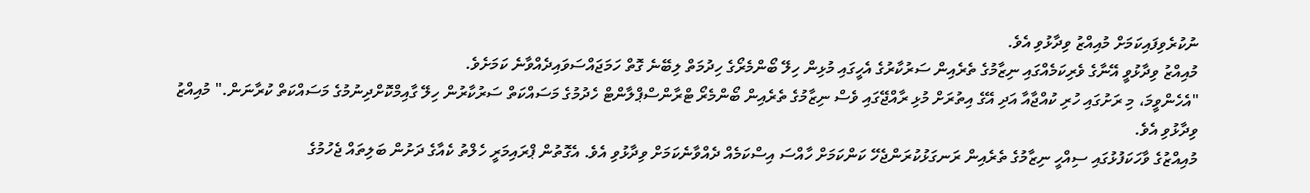ނުކުރެވިފައިކަމަށް މުއިއްޒު ވިދާޅުވި އެވެ.
މުއިއްޒު ވިދާޅުވީ އޭނާގެ ވެރިކަމެއްގައި ނިޒާމުގެ ތެރެއިން ސަރުކާރުގެ އެހީގައި މުޅިން ހިލޭ ބޯންމެރޯގެ ހިދުމަތް ލިބޭނެ ގޮތް ހަމަޖައްސަވައިދެއްވާނެ ކަމަށެވެ.
"އެހެންވީމަ، މި ރަށުގައި ހުރި ކުއްޖާއާ އަދި އޭގެ އިތުރަށް މުޅި ރާއްޖޭގައި ވެސް ނިޒާމުގެ ތެރެއިން ބޯންމެރޯ ޓްރާންސްޕްލާންޓް ހެދުމުގެ މަސައްކަތް ސަރުކާރުން ހިލޭ ގާއިމްކޮށްދިނުމުގެ މަސައްކަތް ކުރާނަން." މުއިއްޒު ވިދާޅުވި އެވެ.
މުއިއްޒުގެ ވާހަކަފުޅުގައި ސިއްހީ ނިޒާމުގެ ތެރެއިން ރަނގަޅުކުރަންޖެހޭ ކަންކަމަށް ހާއްސަ އިސްކަމެއް ދެއްވާނެކަމަށް ވިދާޅުވި އެވެ. އެގޮތުން ޕްރައިމަރީ ހެލްތު ކެއާގެ ދަށުން ބަލިތައް ޖެހުމުގެ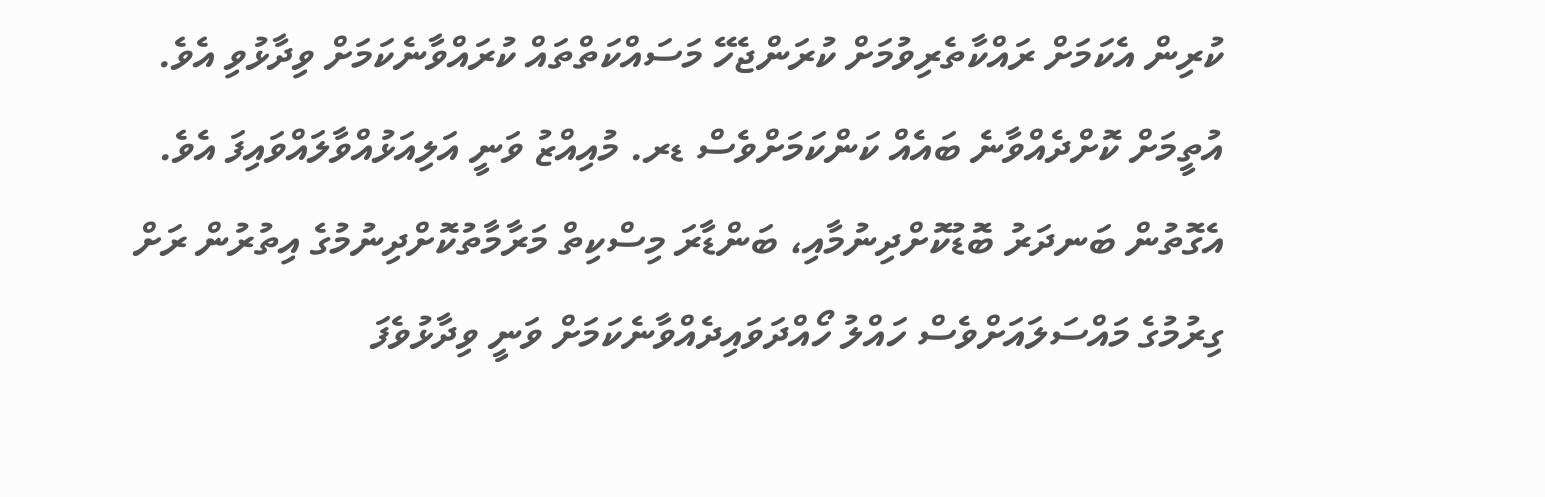ކުރިން އެކަމަށް ރައްކާތެރިވުމަށް ކުރަންޖެހޭ މަސައްކަތްތައް ކުރައްވާނެކަމަށް ވިދާޅުވި އެވެ.
އުތީމަށް ކޮށްދެއްވާނެ ބައެއް ކަންކަމަށްވެސް ޑރ. މުއިއްޒު ވަނީ އަލިއަޅުއްވާލައްވައިފަ އެވެ. އެގޮތުން ބަނދަރު ބޮޑުކޮށްދިނުމާއި، ބަންޑާރަ މިސްކިތް މަރާމާތުކޮށްދިނުމުގެ އިތުރުން ރަށް ގިރުމުގެ މައްސަލައަށްވެސް ހައްލު ހޯއްދަވައިދެއްވާނެކަމަށް ވަނީ ވިދާޅުވެފަ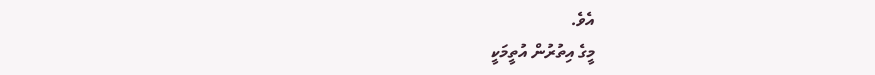އެވެ.
މީގެ އިތުރުން އުތީމަކީ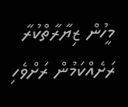މީހުން ޒިޔާރާތްކުރާ ރަށެއްކަމުން ރަށްވެހި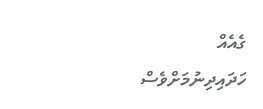ގެއެއް ހަދައިދިނުމަށްވެސް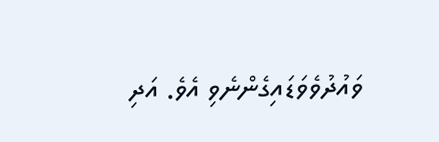ވައުދުވެވަޑައިގެންނެވި އެވެ. އަދި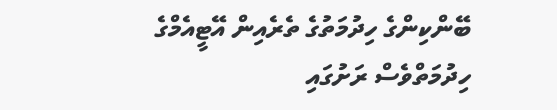ބޭންކިންގެ ހިދުމަތުގެ ތެރެއިން އޭޓީއެމްގެ ހިދުމަތްވެސް ރަށުގައި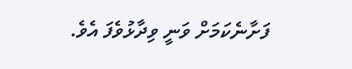ފަށާނެކަމަށް ވަނީ ވިދާޅުވެފަ އެވެ.